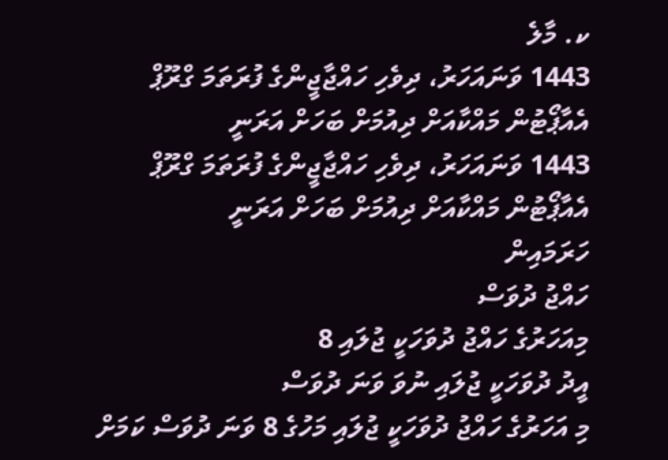ކ. މާލެ
1443 ވަނައަހަރު، ދިވެހި ހައްޖާޖީންގެ ފުރަތަމަ ގްރޫޕް އެއާޕޯޓުން މައްކާއަށް ދިއުމަށް ބަހަށް އަރަނީ
1443 ވަނައަހަރު، ދިވެހި ހައްޖާޖީންގެ ފުރަތަމަ ގްރޫޕް އެއާޕޯޓުން މައްކާއަށް ދިއުމަށް ބަހަށް އަރަނީ
ހަރަމައިން
ހައްޖު ދުވަސް
މިއަހަރުގެ ހައްޖު ދުވަހަކީ ޖުލައި 8
އީދު ދުވަހަކީ ޖުލައި ނުވަ ވަނަ ދުވަސް
މި އަހަރުގެ ހައްޖު ދުވަހަކީ ޖުލައި މަހުގެ 8 ވަނަ ދުވަސް ކަމަށް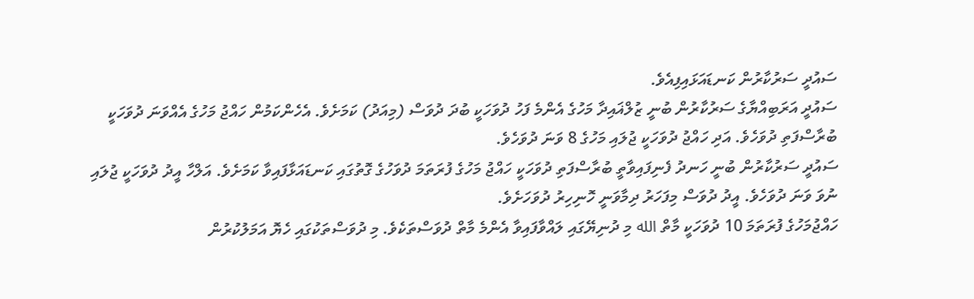ސައުދީ ސަރުކާރުން ކަނޑައަޅައިފިއެވެ.
ސައުދީ އަރަބިއްޔާގެ ސަރުކާރުން ބުނީ ޒުލްޣައިދާ މަހުގެ އެންމެ ފަހު ދުވަހަކީ ބުދަ ދުވަސް (މިއަދު) ކަމަށެވެ. އެހެންކަމުން ހައްޖު މަހުގެ އެއްވަނަ ދުވަހަކީ ބުރާސްފަތި ދުވަހެވެ. އަދި ހައްޖު ދުވަހަކީ ޖުލައި މަހުގެ 8 ވަނަ ދުވަހެވެ.
ސައުދީ ސަރުކާރުން ބުނީ ހަނދު ފެނިފައިވާތީ ބުރާސްފަތި ދުވަހަކީ ހައްޖު މަހުގެ ފުރަތަމަ ދުވަހުގެ ގޮތުގައި ކަނޑައަޅާފައިވާ ކަމަށެވެ. އަލްހާ އީދު ދުވަހަކީ ޖުލައި ނުވަ ވަނަ ދުވަހެވެ. އީދު ދުވަސް މިފަހަރު ދިމާވަނީ ހޮނިހިރު ދުވަހަށެވެ.
ހައްޖުމަހުގެ ފުރަތަމަ 10 ދުވަހަކީ މާތް الله މި ދުނިޔޭގައި ލައްވާފައިވާ އެންމެ މާތް ދުވަސްތަކެވެ. މި ދުވަސްތަކުގައި ހެޔޮ އަމަލުކުރުން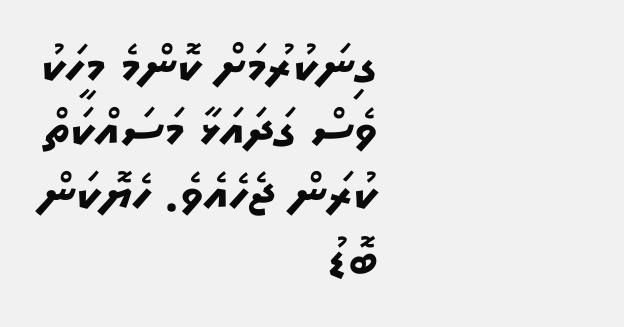ގިނަކުރުމަށް ކޮންމެ މީހަކު ވެސް ގަދައަޅާ މަސައްކަތް ކުރަން ޖެހެއެވެ. ހެޔޮކަން ބޮޑު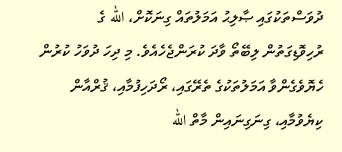ދުވަސްތަކުގައި ޞާލިޙު އަމަލުތައް ގިނަކޮށް، الله ގެ ރުހިވޮޑިގަތުން ލިބޭތޯ ވާދަ ކުރަންޖެހެއެވެ. މި ދިހަ ދުވަހު ކުރުން ހެޔޮވެގެންވާ އަމަލުތަކުގެ ތެރޭގައި، ރޯދަހިފުމާއި، ޤުރްއާން ކިޔެވުމާއި، ގިނަގިނައިން މާތް الله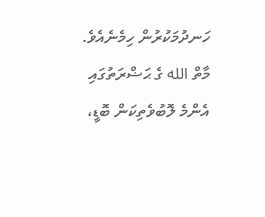ހަނދުމަކުރުން ހިމެނެއެވެ. މާތް الله ގެ ޙަޟްރަތުގައި އެންމެ ލޮބުވެތިކަން ބޮޑީ،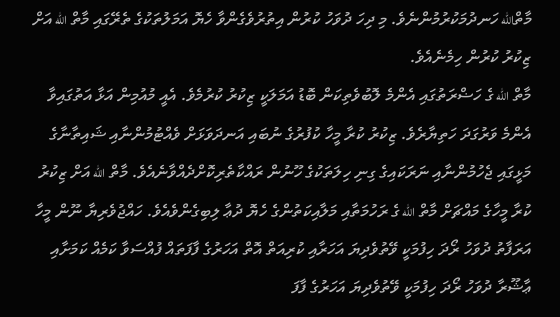މާތްالله ހަނދުމަކުރުމުންނެވެ. މި ދިހަ ދުވަހު ކުރުން އިތުރުވެގެންވާ ހެޔޮ އަމަލުތަކުގެ ތެރޭގައި މާތް الله އަށް ޒިކުރު ކުރުން ހިމެނެއެވެ.
މާތް الله ގެ ހަޟްރަތުގައި އެންމެ ލޮބުވެތިކަން ބޮޑު އަމަލަކީ ޒިކުރު ކުރުމެވެ. އެއީ މުއުމިން އަޅާ އަތުގައިވާ އެންމެ ވަރުގަދަ ހަތިޔާރެވެ. ޒިކުރު ކުރާ މީހާ ކުފުރުގެ ނުބައި އަނދަވަޅަށް ވެއްޓުމުންނާއި ޝައިތާނާގެ މަޅީގައި ޖެހުމުންނާއި ނަރަކައިގެ ގިނި ހިލަތަކުގެ ހޫނުން ރައްކާތެރިކޮށްދެއްވާނެއެވެ. މާތް الله އަށް ޒިކުރު ކުރާ މީހާގެ މައްޗަށް މާތް الله ގެ ރަހުމަތާއި މަލާއިކަތުންގެ ހެޔޮ ދުޢާ ލިބިގެންވެއެވެ. ހައްޖުވެރިޔާ ނޫން މީހާ އަރަފާތު ދުވަހު ރޯދަ ހިފުމަކީ ވޭތުވެދިޔަ އަހަރާއި ކުރިއަތް އޮތް އަހަރުގެ ފާފަތައް ފުއްސަވާ ކަމެއް ކަމަށާއި ޢާޝޫރާ ދުވަހު ރޯދަ ހިފުމަކީ ވޭތުވެދިޔަ އަހަރުގެ ފާފަ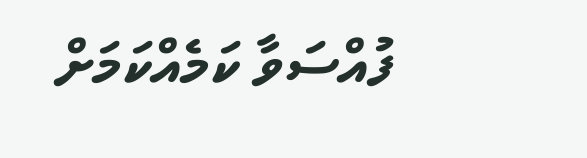ފުއްސަވާ ކަމެއްކަމަށް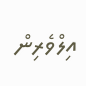އިލްވެރިން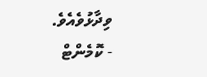ވިދާޅުވެއެވެ.
- ކޮމެންޓް